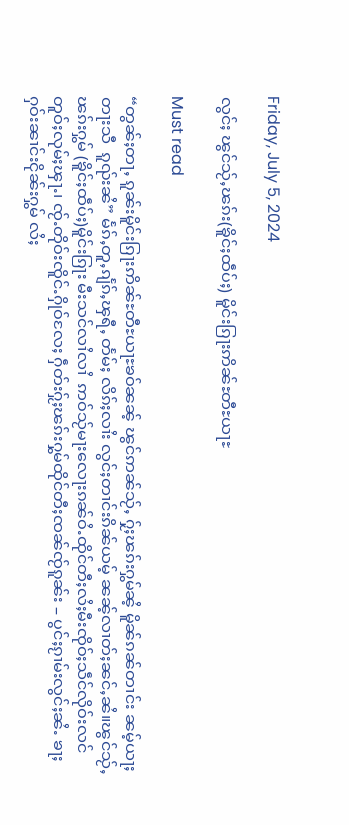Friday, July 5, 2024

လွင်ႈ ၽွင်သႂ်ႇၽၵ်း(ၶိူင်ႈထဵပ်ႈ) မိူင်းၵြႃးဢိၼ်ႊတီႊယႃႊ

Must read

“တွၼ်ႈတႃႇ ၵူၼ်းမိူင်းၵြႃးဢိၼ်ႊတီႊယႃႊၶဝ်ၼၼ့် ၽွင်ဢၼ်သႂ်ႇ ႁႂ်ႈၽၵ်းႁွမ်ၼႆ့ မိူၼ်ၵၼ်တၢင်း ၼမ့်ယႃႈ တႃးသီ  ၵူၺ်းၼႆ” မႅၵ်ႇတူႇၵျႅၵ်ႇၾရီႇ တႅမ်ႈ လိၵ်ႈလၢႆး လွင်ႈတၢင်းၵိၼ်ယမ့် ၼၼ့်လၢတ်ႈၼင်ႇၼႆ။ၽွင်သႂ်ႇၽၵ်းႁွမ် (ၶိူင်ႈထဵပ်ႈ)မိူင်းၵြႃး မီးသင်လၢႆလၢႆ  ဢဝ်သႂ်မႃးလေႃးၵၼ်ဝႆႉထိုင်တီႈလႆႈမီးၸိုဝ်ႈသဵင်လိုဝ်းလင်တူဝ်ႈလုမ်ႈၾႃႉ၊ ၸႂ်ႉတိုဝ်းၸိူင်ႉႁိုဝ်လႄႈ ႁဵတ်းႁႂ်ႈၽၵ်းႁွမ်ထိုင်တီႈၸၼ်ၸႂ်ၵူၼ်း – ပွင်ႈၵႂၢမ်းလွင်ႈၼႆႉ ၶႃႈႁဝ်းၼၢင်းငိုၼ်းႁွမ် လႆႈ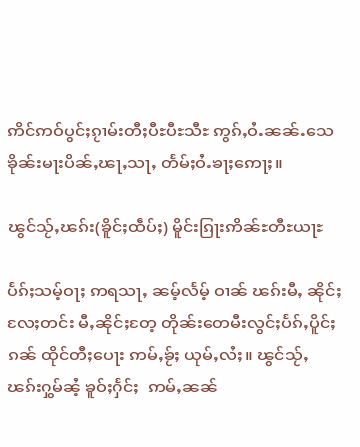ဢိင်ဢဝ်ပွင်ႈၵႂၢမ်းတီႈပီႊပီႊသီႊ ဢွၵ်ႇဝႆႉၼၼ်ႉသေၶိုၼ်းမႃးပိၼ်ႇၽႃႇသႃႇ တႅမ်ႈဝႆႉၶႃႈဢေႃႈ။

ၽွင်သႂ်ႇၽၵ်း(ၶိူင်ႈထဵပ်ႈ) မိူင်းၵြႃးဢိၼ်ႊတီႊယႃႊ

ပႅၵ်ႈသမ့်ဝႃႈ ဢရသႃႇ ၼမ့်လႅမ့် ဝၢၼ် ၽၵ်းမီႇ ၼိုင်ႈ လႄႈတင်း မီႇၼိုင်ႈတႄ့ တိုၼ်းတေမီးလွင်ႈပႅၵ်ႇပိူင်ႈၵၼ် ထိုင်တီႈပေႃး ဢမ်ႇၶႂ်ႈ ယုမ်ႇလႆႈ။ ၽွင်သႂ်ႇ ၽၵ်းႁွမ်ၼႆ့ ၶူဝ်ႈႁႅင်ႈ  ဢမ်ႇၼၼ်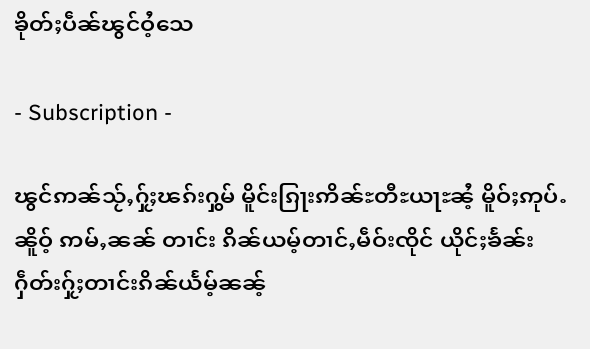ၶိုတ်ႈပဵၼ်ၽွင်ဝႆ့သေ

- Subscription -

ၽွင်ဢၼ်သႂ်ႇႁႂ်ႈၽၵ်းႁွမ် မိူင်းၵြႃးဢိၼ်ႊတီႊယႃႊၼႆ့ မိူဝ်ႈဢုပ်ႉၼိူဝ့် ဢမ်ႇၼၼ် တၢင်း ၵိၼ်ယမ့်တၢင်ႇမဵဝ်းၸိုင် ယိုင်ႈၶႅၼ်းႁဵတ်းႁႂ်ႈတၢင်းၵိၼ်ယႅမ့်ၼၼ့်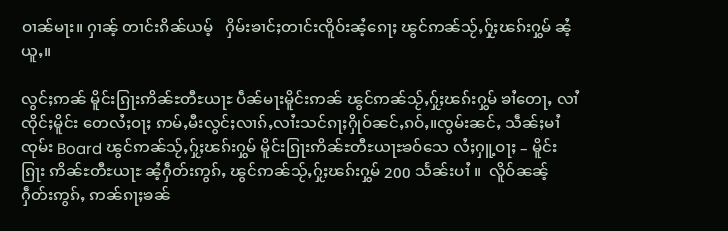ဝၢၼ်မႃး။ ႁၢၼ့် တၢင်းၵိၼ်ယမ့်   ႁိမ်းၶၢင်ႈတၢင်းၸိူဝ်းၼႆ့ၵေႃႈ ၽွင်ဢၼ်သႂ်ႇႁႂ်ႈၽၵ်းႁွမ် ၼႆ့ယူႇ။

လွင်ႈဢၼ် မိူင်းၵြႃးဢိၼ်ႊတီႊယႃႊ ပဵၼ်မႃးမိူင်းဢၼ် ၽွင်ဢၼ်သႂ်ႇႁႂ်ႈၽၵ်းႁွမ် ၶၢႆတေႃႇ လၢႆ ၸိုင်ႈမိူင်း တေလႆႈဝႃႈ ဢမ်ႇမီးလွင်ႈလၢၵ်ႇလၢႆးသင်ၵႃႈႁိုဝ်ၼင်ႇၵဝ်ႇ။ၸွမ်းၼင်ႇ သဵၼ်ႈမၢႆ ၸုမ်း Board ၽွင်ဢၼ်သႂ်ႇႁႂ်ႈၽၵ်းႁွမ် မိူင်းၵြႃးဢိၼ်ႊတီႊယႃႊၶဝ်သေ လႆႈႁူ့ဝႃႈ – မိူင်းၵြႃး ဢိၼ်ႊတီႊယႃႊ ၼႆ့ႁဵတ်းဢွၵ်ႇ ၽွင်ဢၼ်သႂ်ႇႁႂ်ႈၽၵ်းႁွမ် 200 သႅၼ်းပၢႆ ။  လိူဝ်ၼၼ့် ႁဵတ်းဢွၵ်ႇ ဢၼ်ၵႃႈၶၼ်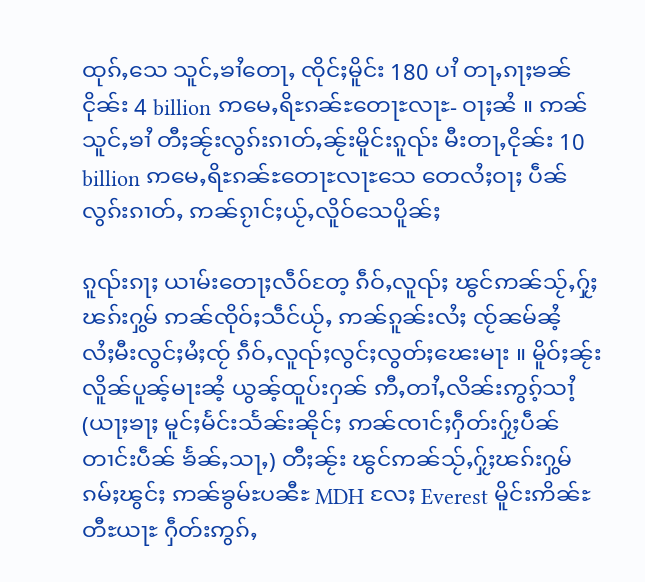ထုၵ်ႇသေ သူင်ႇၶၢႆတေႃႇ ၸိုင်ႈမိူင်း 180 ပၢႆ တႃႇၵႃႈၶၼ်ငိုၼ်း 4 billion ဢမေႇရိႊၵၼ်ႊတေႃႊလႃႊ- ဝႃႈၼႆ ။ ဢၼ်သူင်ႇၶၢႆ တီႈၼႂ်းလွၵ်းၵၢတ်ႇၼႂ်းမိူင်းၵူၺ်း မီးတႃႇငိုၼ်း 10 billion ဢမေႇရိႊၵၼ်ႊတေႃႊလႃႊသေ တေလႆႈဝႃႈ ပဵၼ်လွၵ်းၵၢတ်ႇ ဢၼ်ၵႂၢင်ႈယႂ်ႇလိူဝ်သေပိူၼ်ႈ

ၵူၺ်းၵႃႈ ယၢမ်းတေႃႈလဵဝ်တႄ့ ၵဵဝ်ႇလူၺ်ႈ ၽွင်ဢၼ်သႂ်ႇႁႂ်ႈၽၵ်းႁွမ် ဢၼ်ၸိုဝ်ႈသဵင်ယႂ်ႇ ဢၼ်ၵူၼ်းလႆႈ ၸႂ်ၼမ်ၼႆ့  လႆႈမီးလွင်ႈမႆႈၸႂ် ၵဵဝ်ႇလူၺ်ႈလွင်ႈလွတ်ႈၽေးမႃး ။ မိူဝ်ႈၼႂ်းလိူၼ်ပူၼ့်မႃးၼႆ့ ယွၼ့်ထူပ်းႁၼ် ဢီႇတၢႆႇလိၼ်းဢွၵ့်သၢႆ့ (ယႃႈၶႃႈ မူင်ႈမႅင်းသႅၼ်းၼိုင်ႈ ဢၼ်ၸၢင်ႈႁဵတ်းႁႂ်ႈပဵၼ် တၢင်းပဵၼ် ၶႅၼ်ႇသႃႇ) တီႈၼႂ်း ၽွင်ဢၼ်သႂ်ႇႁႂ်ႈၽၵ်းႁွမ်ၵမ်ႈၽွင်ႈ ဢၼ်ၶွမ်ႊပၼီႊ MDH လႄႈ Everest မိူင်းဢိၼ်ႊတီႊယႃႊ ႁဵတ်းဢွၵ်ႇ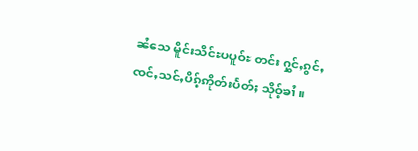ၼႆသေ မိူင်းသိင်ႊပပူဝ်ႊ တင်း ႁွင်ႇၵွင်ႇ ၸင်ႇသင်ႇပိၵ့်ဢိုတ်းပႅတ်ႈ သိုဝ့်ၶၢႆ ။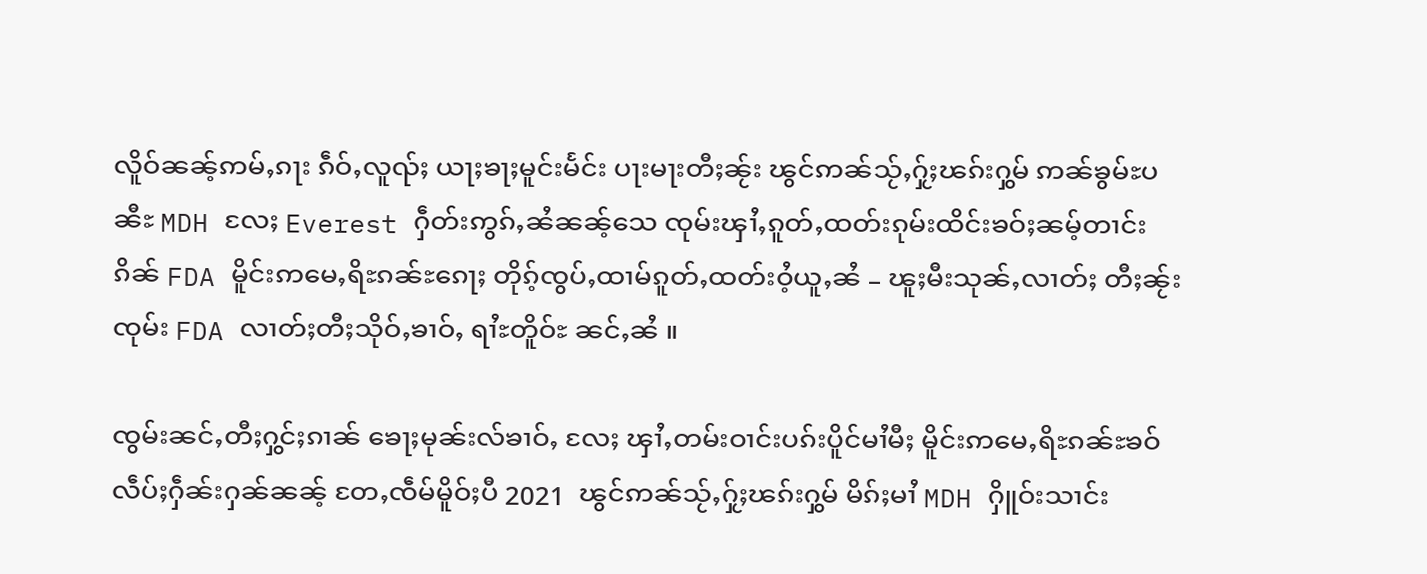လိူဝ်ၼၼ့်ဢမ်ႇၵႃး ၵဵဝ်ႇလူၺ်ႈ ယႃႈၶႃႈမူင်းမႅင်း ပႃးမႃးတီႈၼႂ်း ၽွင်ဢၼ်သႂ်ႇႁႂ်ႈၽၵ်းႁွမ် ဢၼ်ၶွမ်ႊပၼီႊ MDH လႄႈ Everest ႁဵတ်းဢွၵ်ႇၼႆၼၼ့်သေ ၸုမ်းၾၢႆႇၵူတ်ႇထတ်းၵုမ်းထိင်းၶဝ်ႈၼမ့်တၢင်းၵိၼ် FDA မိူင်းဢမေႇရိႊၵၼ်ႊၵေႃႈ တိုၵ့်ၸွပ်ႇထၢမ်ၵူတ်ႇထတ်းဝႆ့ယူႇၼႆ – ၽူႈမီးသုၼ်ႇလၢတ်ႈ တီႈၼႂ်းၸုမ်း FDA လၢတ်ႈတီႈသိုဝ်ႇၶၢဝ်ႇ ရၢႆႊတိူဝ်ႊ ၼင်ႇၼႆ ။

ၸွမ်းၼင်ႇတီႈႁွင်ႈၵၢၼ် ၶေႃႈမုၼ်းလ်ၶၢဝ်ႇ လႄႈ ၾၢႆႇတမ်းဝၢင်းပၵ်းပိူင်မၢႆမီႈ မိူင်းဢမေႇရိႊၵၼ်ႊၶဝ် လဵပ်ႈႁဵၼ်းႁၼ်ၼၼ့် တႄႇၸဵမ်မိူဝ်ႈပီ 2021  ၽွင်ဢၼ်သႂ်ႇႁႂ်ႈၽၵ်းႁွမ် မိၵ်ႈမၢႆ MDH ႁိူဝ်းသၢင်း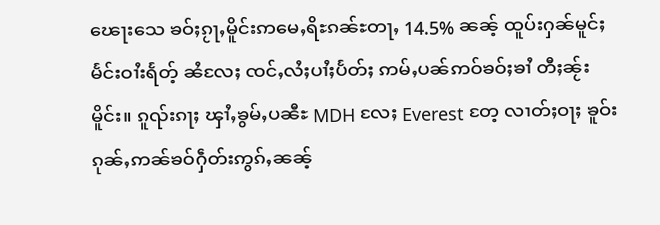ၽေႃးသေ ၶဝ်ႈၵႂႃႇမိူင်းဢမေႇရိႊၵၼ်ႊတႃႇ 14.5% ၼၼ့် ထူပ်းႁၼ်မူင်ႈမႅင်းဝၢႆးရႅတ့် ၼႆလႄႈ ၸင်ႇလႆႈပၢႆႈပႅတ်ႈ ဢမ်ႇပၼ်ဢဝ်ၶဝ်ႈၶၢႆ တီႈၼႂ်းမိူင်း။ ၵူၺ်းၵႃႈ ၾၢႆႇၶွမ်ႇပၼီႊ MDH လႄႈ Everest တႄ့ လၢတ်ႈဝႃႈ ၶူဝ်းၵုၼ်ႇဢၼ်ၶဝ်ႁဵတ်းဢွၵ်ႇၼၼ့်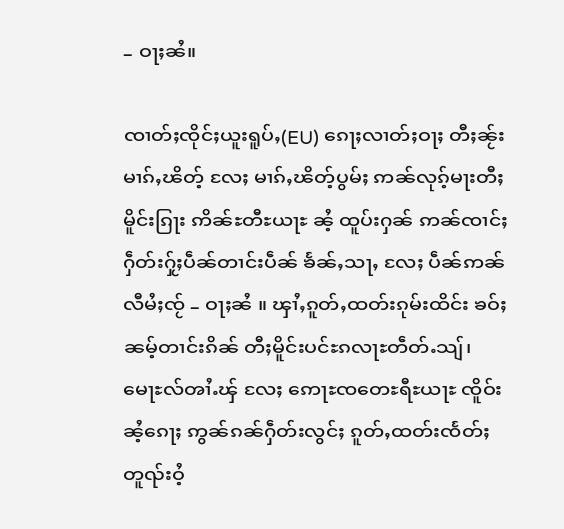– ဝႃႈၼႆ။

ၸၢတ်ႈၸိုင်ႈယူးရူပ်ႇ(EU) ၵေႃႈလၢတ်ႈဝႃႈ တီႈၼႂ်းမၢၵ်ႇၽိတ့် လႄႈ မၢၵ်ႇၽိတ့်ပွမ်ႈ ဢၼ်လုၵ့်မႃးတီႈ မိူင်းၵြႃး ဢိၼ်ႊတီႊယႃႊ ၼႆ့ ထူပ်းႁၼ် ဢၼ်ၸၢင်ႈႁဵတ်းႁႂ်ႈပဵၼ်တၢင်းပဵၼ် ၶႅၼ်ႇသႃႇ လႄႈ ပဵၼ်ဢၼ် လီမႆႈၸႂ် – ဝႃႈၼႆ ။ ၾၢႆႇၵူတ်ႇထတ်းၵုမ်းထိင်း ၶဝ်ႈၼမ့်တၢင်းၵိၼ် တီႈမိူင်းပင်ႊၵလႃႊတဵတ်ႉသျ်၊ မေႃႊလ်ၻၢႆႉၾ် လႄႈ ဢေႃႊၸတေႊရီႊယႃႊ ၸိူဝ်းၼႆ့ၵေႃႈ ဢွၼ်ၵၼ်ႁဵတ်းလွင်ႈ ၵူတ်ႇထတ်းၸႅတ်ႈတူၺ်းဝႆ့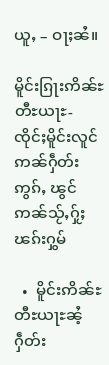ယူႇ – ဝႃႈၼႆ။

မိူင်းၵြႃးဢိၼ်ႊတီႊယႃႊ- ၸိုင်ႈမိူင်းလူင် ဢၼ်ႁဵတ်းဢွၵ်ႇ ၽွင်ဢၼ်သႂ်ႇႁႂ်ႈၽၵ်းႁွမ်

  •  မိူင်းဢိၼ်ႊတီႊယႃႊၼႆ့ ႁဵတ်း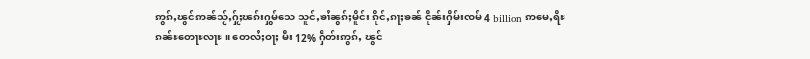ဢွၵ်ႇၽွင်ဢၼ်သႂ်ႇႁႂ်ႈၽၵ်းႁွမ်သေ သူင်ႇၶၢႆၼွၵ်ႈမိူင်း ၵိုင်ႇၵႃႈၶၼ် ငိုၼ်းႁိမ်းၸမ် 4 billion ဢမေႇရိႊၵၼ်ႊတေႃႊလႃႊ ။ တေလႆႈဝႃႈ မီး 12% ႁဵတ်းဢွၵ်ႇ ၽွင်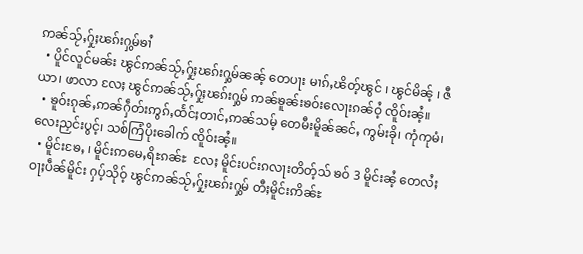ဢၼ်သႂ်ႇႁႂ်ႈၽၵ်းႁွမ်ၶၢႆ
  • ပိူင်လူင်မၼ်း ၽွင်ဢၼ်သႂ်ႇႁႂ်ႈၽၵ်းႁွမ်ၼၼ့် တေပႃး မၢၵ်ႇၽိတ့်ၽွင် ၊ ၽွင်မိၼ့် ၊ ဇီယာ၊ ဖာလာ လႄႈ ၽွင်ဢၼ်သႂ်ႇႁႂ်ႈၽၵ်းႁွမ် ဢၼ်ၶူၼ်းၶဝ်းလေႃးၵၼ်ဝႆ့ ၸိူဝ်းၼႆ့။
  • ၶူဝ်းၵုၼ်ႇဢၼ်ႁဵတ်းဢွၵ်ႇထႅင်ႈတၢင်ႇဢၼ်သမ့် တေမီးမိူၼ်ၼင်ႇ ကွမ်းခို၊ ကုံကုမံ၊ လေးညှင်းပွင့်၊ သစ်ကြံပိုးခေါက် ၸိူဝ်းၼႆ့။
  • မိူင်းၶႄႇ ၊ မိူင်းဢမေႇရိႊၵၼ်ႊ  လႄႈ မိူင်းပင်းၵလႃးတိတ့်သ် ၶဝ် 3 မိူင်းၼႆ့ တေလႆႈဝႃႈပဵၼ်မိူင်း ႁပ့်သိုဝ့် ၽွင်ဢၼ်သႂ်ႇႁႂ်ႈၽၵ်းႁွမ် တီႈမိူင်းဢိၼ်ႊ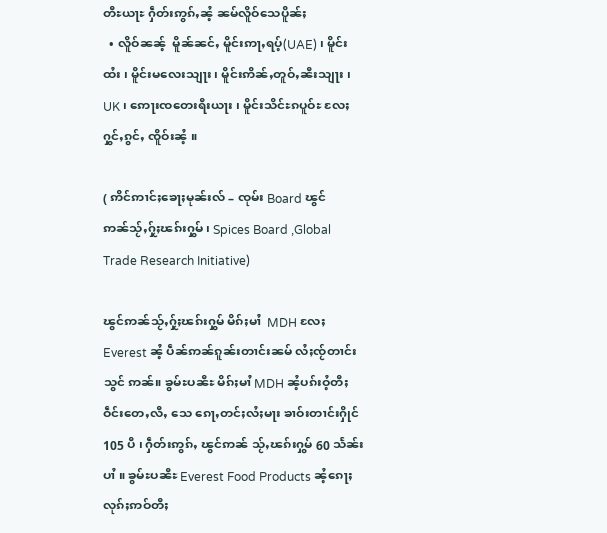တီႊယႃႊ ႁဵတ်းဢွၵ်ႇၼႆ့ ၼမ်လိူဝ်သေပိူၼ်ႈ
  • လိူဝ်ၼၼ့်  မိူၼ်ၼင်ႇ မိူင်းဢႃႇရပ့်(UAE) ၊ မိူင်းထႆး ၊ မိူင်းမလေးသျႃး ၊ မိူင်းဢိၼ်ႇတူဝ်ႇၼီးသျႃး ၊ UK ၊ ဢေႃးၸတေးရီးယႃး ၊ မိူင်းသိင်ႊၵပူဝ်ႊ လႄႈ ႁွင်ႇၵွင်ႇ ၸိူဝ်းၼႆ့ ။

( ဢိင်ဢၢင်ႈၶေႃႈမုၼ်းလ် – ၸုမ်း Board ၽွင်ဢၼ်သႂ်ႇႁႂ်ႈၽၵ်းႁွမ် ၊ Spices Board ,Global Trade Research Initiative)

ၽွင်ဢၼ်သႂ်ႇႁႂ်ႈၽၵ်းႁွမ် မိၵ်ႈမၢႆ  MDH လႄႈ Everest ၼႆ့ ပဵၼ်ဢၼ်ၵူၼ်းတၢင်းၼမ် လႆႈၸႂ်တၢင်းသွင် ဢၼ်။ ၶွမ်ႊပၼီႊ မိၵ်ႈမၢႆ MDH ၼႆ့ပၵ်းဝႆ့တီႈ ဝဵင်းတေႇလီႇ သေ ၵေႃႇတင်ႈလႆႈမႃး ၶၢဝ်းတၢင်းႁိုင် 105 ပီ ၊ ႁဵတ်းဢွၵ်ႇ ၽွင်ဢၼ် သႂ်ႇၽၵ်းႁွမ် 60 သႅၼ်းပၢႆ ။ ၶွမ်ႊပၼီႊ Everest Food Products ၼႆ့ၵေႃႈ လုၵ်ႈဢဝ်တီႈ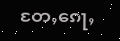တႄႇၵေႃႇ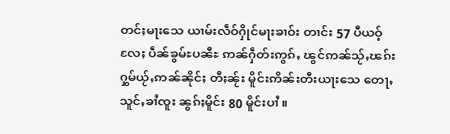တင်ႈမႃးသေ ယၢမ်းလဵဝ်ႁိုင်မႃးၶၢဝ်း တၢင်း 57 ပီယဝ့်လႄႈ ပဵၼ်ၶွမ်ႊပၼီႊ ဢၼ်ႁဵတ်းဢွၵ်ႇ ၽွင်ဢၼ်သႂ်ႇၽၵ်းႁွမ်ယႂ်ႇဢၼ်ၼိုင်ႈ တီႈၼႂ်း မိူင်းဢိၼ်းတီးယႃးသေ တေႃႇသူင်ႇၶၢႆၸူး ၼွၵ်ႈမိူင်း 80 မိူင်းပၢႆ ။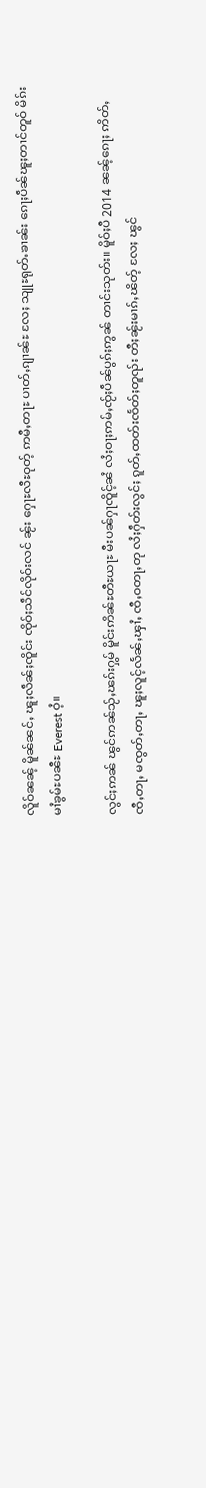လိူဝ်ၼၼ့် မိူၼ်ၼင်ႇ ၽူႈလဵၼ်ႈၸိူင်း ၸိုဝ်ႈသဵင်လိုဝ်းလင် ၼႂ်း ႁေႃႊလီႊဝုတ့် ဢမီႇတႃႊ ပၢတ်ႇၵျၢၼ်ႊ လႄႈ သျုႊရုတ်ႉၶၢၼ်း ၵေႃႈပဵၼ်ၽူႈတၢင်တူဝ် မိၵ်းမၢႆၶွမ်ႊပၼီႊ Everest ဝႆ့။

လွင်ႈဢၼ် ၽွင်ဢၼ်သႂ်ႇၽၵ်းႁွမ် မိူင်းဢိၼ်ႊတီႊယႃႊ မီးပၼ်ႁႃၸိူင့်ၼႆ လႆႈဝႃႈဢမ်ႇၸႂ်ႈပဵၼ်ပွၵ်ႈဢွၼ် တၢင်းသုတ်း။ မိူဝ်ႈပီ 2014 ၼၼ့်ၵေႃႈ ဢိတ်ႇၸီႇတႃႇ မၸွတ်ႇတႃႇ ၽူႈလူင့်လႅၼ်ႇၾၢႆႇ ၸီႇဝတႃႇတု လႆႈႁဵတ်းလွင်ႈ ၵူတ်ႇထတ်းၸႅတ်ႈတူၺ်း တီႈၼႂ်းမၢၵ်ႇၽိတ့် လႄႈ ၽွင်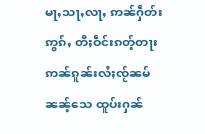မႃႇသႃႇလႃႇ ဢၼ်ႁဵတ်းဢွၵ်ႇ တီႈဝဵင်းၵတ့်တႃး ဢၼ်ၵူၼ်းလႆႈၸႂ်ၼမ်ၼၼ့်သေ ထူပ်းႁၼ်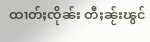ထၢတ်ႈၸိုၼ်း တီႈၼႂ်းၽွင်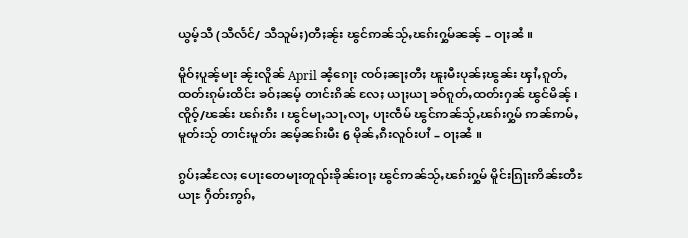ယွမ့်သီ (သီလႅင်/ သီသူမ်ႈ)တီႈၼႂ်း ၽွင်ဢၼ်သႂ်ႇၽၵ်းႁွမ်ၼၼ့် – ဝႃႈၼႆ ။

မိူဝ်ႈပူၼ့်မႃး ၼႂ်းလိူၼ် April ၼႆ့ၵေႃႈ ၸဝ်ႈၼႃႈတီႈ ၽူႈမီးပုၼ်ႈၽွၼ်း ၾၢႆႇၵူတ်ႇထတ်းၵုမ်းထိင်း ၶဝ်ႈၼမ့် တၢင်းၵိၼ် လႄႈ ယႃႈယႃ ၶဝ်ၵူတ်ႇထတ်းႁၼ် ၽွင်မိၼ့် ၊ ၸိူဝ့်/ၽၼ်း ၽၵ်းၵီး ၊ ၽွင်မႃႇသႃႇလႃႇ ပႃးၸဵမ် ၽွင်ဢၼ်သႂ်ႇၽၵ်းႁွမ် ဢၼ်ဢမ်ႇမူတ်းသႂ် တၢင်းမူတ်း ၼမ့်ၼၵ်းမီး 6 မိုၼ်ႇၵီးလူဝ်းပၢႆ – ဝႃႈၼႆ ။

ၵွပ်ႈၼႆလႄႈ ပေႃးတေမႃးတူၺ်းၶိုၼ်းဝႃႈ ၽွင်ဢၼ်သႂ်ႇၽၵ်းႁွမ် မိူင်းၵြႃးဢိၼ်ႊတီႊယႃႊ ႁဵတ်းဢွၵ်ႇ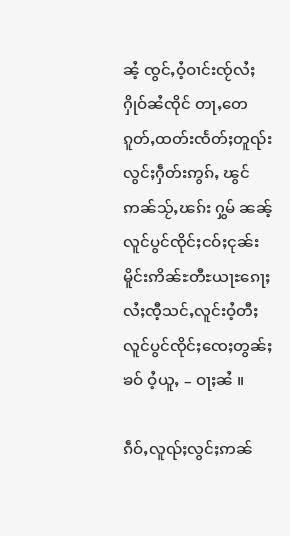ၼႆ့ ၸွင်ႇဝႆ့ဝၢင်းၸႂ်လႆႈႁိုဝ်ၼႆၸိုင် တႃႇတေၵူတ်ႇထတ်းၸႅတ်ႈတူၺ်း လွင်ႈႁဵတ်းဢွၵ်ႇ ၽွင်ဢၼ်သႂ်ႇၽၵ်း ႁွမ် ၼၼ့် လူင်ပွင်ၸိုင်ႈငဝ်ႈငုၼ်းမိူင်းဢိၼ်ႊတီႊယႃႊၵေႃႈ လႆႈၸီ့သင်ႇလူင်းဝႆ့တီႈ လူင်ပွင်ၸိုင်ႈၸေႈတွၼ်ႈ ၶဝ် ဝႆ့ယူႇ – ဝႃႈၼႆ ။

ၵဵဝ်ႇလူၺ်ႈလွင်ႈဢၼ်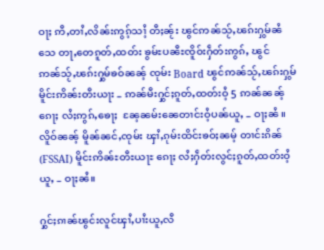ဝႃႈ ဢီႇတၢႆႇလိၼ်းဢွၵ့်သၢႆ့ တီႈၼႂ်း ၽွင်ဢၼ်သႂ်ႇၽၵ်းႁွမ်ၼႆသေ တႃႇတေၵူတ်ႇထတ်း ၶွမ်ႊပၼီႊၸိူဝ်းႁဵတ်းဢွၵ်ႇ ၽွင်ဢၼ်သႂ်ႇၽၵ်းႁွမ်ၶဝ်ၼၼ့် ၸုမ်း Board ၽွင်ဢၼ်သႂ်ႇၽၵ်းႁွမ် မိူင်းဢိၼ်းတီးယႃး – ဢၼ်မီးႁွင်ႈၵူတ်ႇထတ်းဝႆ့ 5 ဢၼ်ၼၼ့်ၵေႃႈ လႆႈဢွၵ်ႇၶေႃႈ  ၼႄ့ၼမ်းၼေတၢင်းဝႆ့ပၼ်ယူႇ – ဝႃႈၼႆ ။ လိူဝ်ၼၼ့် မိူၼ်ၼင်ႇၸုမ်း ၾၢႆႇၵုမ်းထိင်းၶဝ်ႈၼမ့် တၢင်းၵိၼ် (FSSAI) မိူင်းဢိၼ်ႊတီႊယႃႊ ၵေႃႈ လႆႈႁဵတ်းလွင်ႈၵူတ်ႇထတ်းဝႆ့ယူႇ – ဝႃႈၼႆ။

ႁွင်ႈၵၢၼ်ၽွင်းလူင်ၾၢႆႇပၢႆးယူႇလီ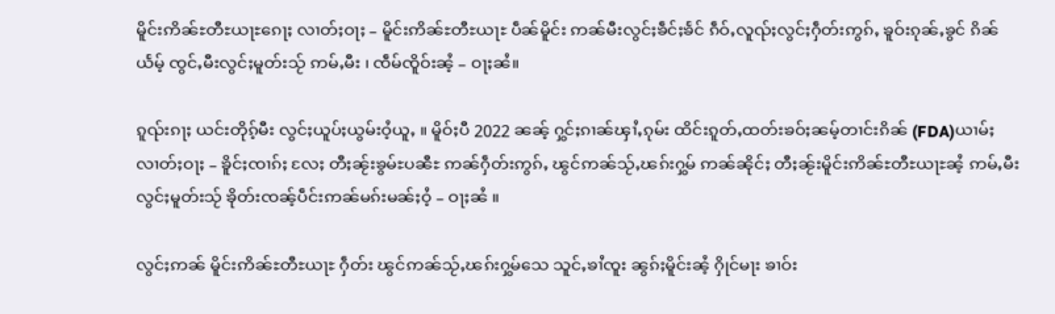မိူင်းဢိၼ်ႊတီႊယႃႊၵေႃႈ လၢတ်ႈဝႃႈ – မိူင်းဢိၼ်ႊတီႊယႃႊ ပဵၼ်မိူင်း ဢၼ်မီးလွင်ႈၶဵင်ႈၶႅင် ၵဵဝ်ႇလူၺ်ႈလွင်ႈႁဵတ်းဢွၵ်ႇ ၶူဝ်းၵုၼ်ႇၶွင် ၵိၼ်ယႅမ့် ၸွင်ႇမီးလွင်ႈမူတ်းသႂ် ဢမ်ႇမီး ၊ ၸဵမ်ၸိူဝ်းၼႆ့ – ဝႃႈၼႆ။

ၵူၺ်းၵႃႈ ယင်းတိုၵ့်မီး လွင်ႈယူပ်ႈယွမ်းဝႆ့ယူႇ ။ မိူဝ်ႈပီ 2022 ၼၼ့် ႁွင်ႈၵၢၼ်ၾၢႆႇၵုမ်း ထိင်းၵူတ်ႇထတ်းၶဝ်ႈၼမ့်တၢင်းၵိၼ် (FDA)ယၢမ်ႈလၢတ်ႈဝႃႈ – ၶိူင်ႈၸၢၵ်ႈ လႄႈ တီႈၼႂ်းၶွမ်ႊပၼီႊ ဢၼ်ႁဵတ်းဢွၵ်ႇ ၽွင်ဢၼ်သႂ်ႇၽၵ်းႁွမ် ဢၼ်ၼိုင်ႈ တီႈၼႂ်းမိူင်းဢိၼ်ႊတီႊယႃႊၼႆ့ ဢမ်ႇမီးလွင်ႈမူတ်းသႂ် ၶိုတ်းၸၼ့်ပဵင်းဢၼ်မၵ်းမၼ်ႈဝႆ့ – ဝႃႈၼႆ ။

လွင်ႈဢၼ် မိူင်းဢိၼ်ႊတီႊယႃႊ ႁဵတ်း ၽွင်ဢၼ်သႂ်ႇၽၵ်းႁွမ်သေ သူင်ႇၶၢႆၸူး ၼွၵ်ႈမိူင်းၼႆ့ ႁိုင်မႃး ၶၢဝ်း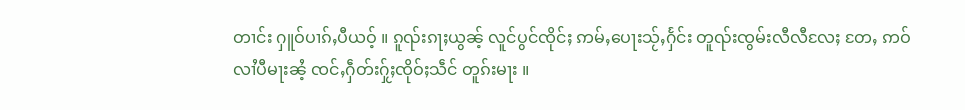တၢင်း ႁူဝ်ပၢၵ်ႇပီယဝ့် ။ ၵူၺ်းၵႃႈယွၼ့် လူင်ပွင်ၸိုင်ႈ ဢမ်ႇပေႃးသႂ်ႇႁႅင်း တူၺ်းၸွမ်းလီလီလႄႈ တႄႇ ဢဝ်လၢႆပီမႃးၼႆ့ ၸင်ႇႁဵတ်းႁႂ်ႈၸိုဝ်ႈသဵင် တူၵ်းမႃး ။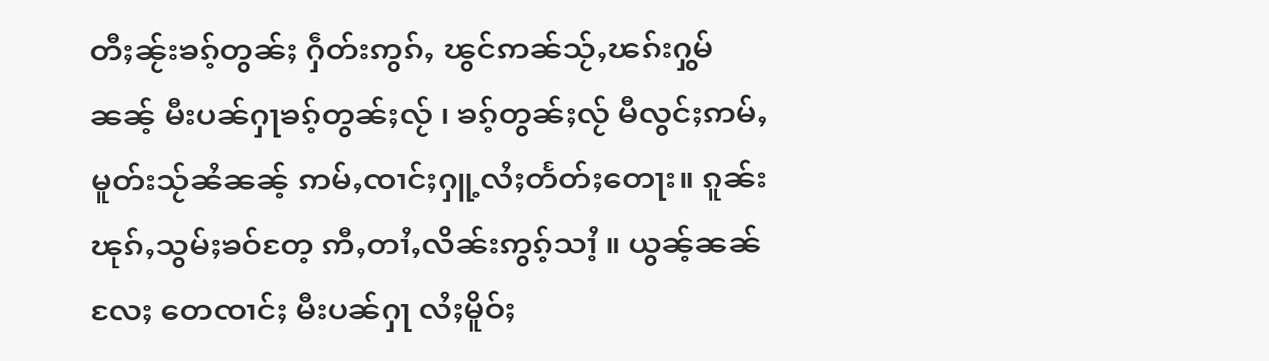တီႈၼႂ်းၶၵ့်တွၼ်ႈ ႁဵတ်းဢွၵ်ႇ ၽွင်ဢၼ်သႂ်ႇၽၵ်းႁွမ် ၼၼ့် မီးပၼ်ႁႃၶၵ့်တွၼ်ႈလႂ် ၊ ၶၵ့်တွၼ်ႈလႂ် မီလွင်ႈဢမ်ႇမူတ်းသႂ်ၼႆၼၼ့် ဢမ်ႇၸၢင်ႈႁူ့လႆႈတႅတ်ႈတေႃး။ ၵူၼ်းၽုၵ်ႇသွမ်ႈၶဝ်တႄ့ ဢီႇတၢႆႇလိၼ်းဢွၵ့်သၢႆ့ ။ ယွၼ့်ၼၼ်လႄႈ တေၸၢင်ႈ မီးပၼ်ႁႃ လႆႈမိူဝ်ႈ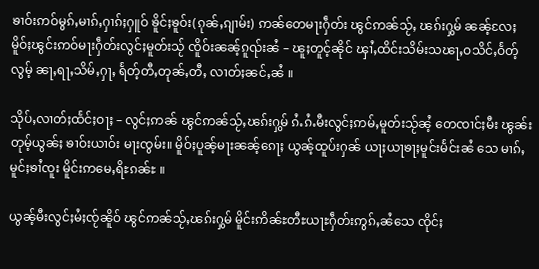ၶၢဝ်းဢဝ်မွၵ်ႇမၢၵ်ႇႁၢၵ်ႈႁူဝ် ၶိူင်ႈၶူဝ်း(ၵုၼ်ႇၵျၢမ်း) ဢၼ်တေမႃးႁဵတ်း ၽွင်ဢၼ်သႂ်ႇ ၽၵ်းႁွမ် ၼၼ့်လႄႈ မိူဝ်ႈၽွင်းဢဝ်မႃးႁဵတ်းလွင်ႈမူတ်းသႂ် ၸိူဝ်းၼၼ့်ၵူၺ်းၼႆ – ၽူႈတူင့်ၼိုင် ၾၢႆႇထိင်းသိမ်းသၽႃႇဝသိင်ႇဝႅတ့်လွမ့် ၼႃႇရႃႇသိမ်ႇႁႃႇ ရႅတ့်တီႇတုၼ်ႇတီႇ လၢတ်ႈၼင်ႇၼႆ ။

သိုပ်ႇလၢတ်ႈထႅင်ႈဝႃႈ – လွင်ႈဢၼ် ၽွင်ဢၼ်သႂ်ႇၽၵ်းႁွမ် ၵႆႉၵႆႉမီးလွင်ႈဢမ်ႇမူတ်းသႂ်ၼႆ့ တေၸၢင်ႈမီး ၽွၼ်းတုမ့်ယွၼ်ႈ ၶၢဝ်းယၢဝ်း မႃးၸွမ်း။ မိူဝ်ႈပူၼ့်မႃးၼၼ့်ၵေႃႈ ယွၼ့်ထူပ်းႁၼ် ယႃႈယႃၶႃႈမူင်းမႅင်းၼႆ သေ မၢၵ်ႇမူင်ႈၶၢႆၸူး မိူင်းဢမေႇရိႊၵၼ်ႊ ။

ယွၼ့်မီးလွင်ႈမႆႈၸႂ်ၼိူဝ် ၽွင်ဢၼ်သႂ်ႇၽၵ်းႁွမ် မိူင်းဢိၼ်ႊတီႊယႃႊႁဵတ်းဢွၵ်ႇၼႆသေ ၸိုင်ႈ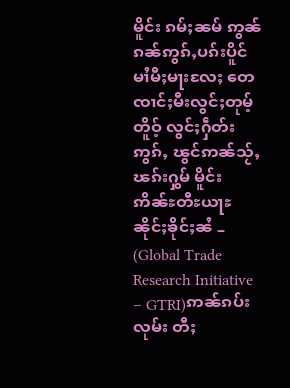မိူင်း ၵမ်ႈၼမ် ဢွၼ်ၵၼ်ဢွၵ်ႇပၵ်းပိူင်မၢႆမီႈမႃးလႄႈ တေၸၢင်ႈမီးလွင်ႈတုမ့်တိူဝ့် လွင်ႈႁဵတ်းဢွၵ်ႇ ၽွင်ဢၼ်သႂ်ႇၽၵ်းႁွမ် မိူင်း ဢိၼ်ႊတီႊယႃႊ ၼိုင်ႈၶိုင်ႈၼႆ – (Global Trade Research Initiative – GTRI)ဢၼ်ၵပ်းလုမ်း တီႈ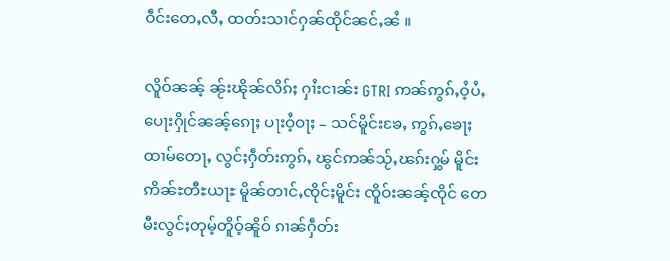ဝဵင်းတေႇလီႇ ထတ်းသၢင်ႁၼ်ထိုင်ၼင်ႇၼႆ ။

လိူဝ်ၼၼ့် ၼႂ်းၽိုၼ်လိၵ်ႈ ႁၢႆးငၢၼ်း GTRI ဢၼ်ဢွၵ်ႇဝႆ့ပႆႇပေႃးႁိုင်ၼၼ့်ၵေႃႈ ပႃးဝႆ့ဝႃႈ – သင်မိူင်းၶႄႇ ဢွၵ်ႇၶေႃႈထၢမ်တေႃႇ လွင်ႈႁဵတ်းဢွၵ်ႇ ၽွင်ဢၼ်သႂ်ႇၽၵ်းႁွမ် မိူင်းဢိၼ်ႊတီႊယႃႊ မိူၼ်တၢင်ႇၸိုင်ႈမိူင်း ၸိူဝ်းၼၼ့်ၸိုင် တေမီးလွင်ႈတုမ့်တိူဝ့်ၼိူဝ် ၵၢၼ်ႁဵတ်း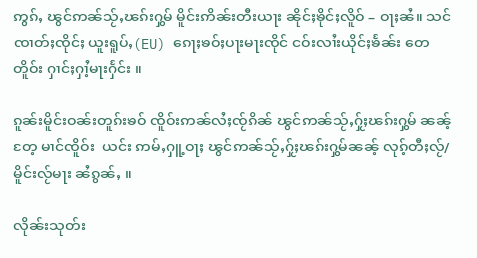ဢွၵ်ႇ ၽွင်ဢၼ်သႂ်ႇၽၵ်းႁွမ် မိူင်းဢိၼ်းတီးယႃး ၼိုင်ႈၶိုင်ႈလိူဝ် – ဝႃႈၼႆ။ သင်ၸၢတ်ႈၸိုင်ႈ ယူးရူပ်ႇ(EU) ၵေႃႈၶဝ်ႈပႃးမႃးၸိုင် ငဝ်းလၢႆးယိုင်ႈၶႅၼ်း တေတိူဝ်း ႁၢင်ႈႁၢႆ့မႃးႁႅင်း ။

ၵူၼ်းမိူင်းဝၼ်းတူၵ်းၶဝ် ၸိူဝ်းဢၼ်လႆႈၸႂ်ၵိၼ် ၽွင်ဢၼ်သႂ်ႇႁႂ်ႈၽၵ်းႁွမ် ၼၼ့်တႄ့ မၢင်ၸိူဝ်း  ယင်း ဢမ်ႇႁူ့ဝႃႈ ၽွင်ဢၼ်သႂ်ႇႁႂ်ႈၽၵ်းႁွမ်ၼၼ့် လုၵ့်တီႈလႂ်/မိူင်းလႂ်မႃး ၼႆၵွၼ်ႇ ။

လိုၼ်းသုတ်း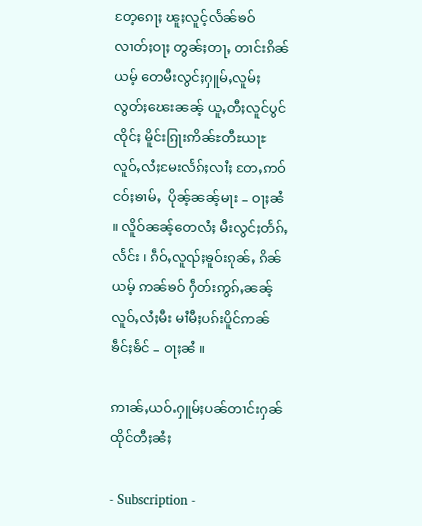တႄ့ၵေႃႈ ၽူႈလူင့်လႅၼ်ၶဝ် လၢတ်ႈဝႃႈ တွၼ်ႈတႃႇ တၢင်းၵိၼ်ယမ့် တေမီးလွင်ႈႁူမ်ႇလူမ်ႈ လွတ်ႈၽေးၼၼ့် ယူႇတီႈလူင်ပွင်ၸိုင်ႈ မိူင်းၵြႃးဢိၼ်ႊတီႊယႃႊ လူဝ်ႇလႆႈမႄးလႅၵ်ႈလၢႆႈ တႄႇဢဝ်ငဝ်ႈၶၢမ်ႇ  ပိုၼ့်ၼၼ့်မႃး – ဝႃႈၼႆ ။ လိူဝ်ၼၼ့်တေလႆႈ မီးလွင်ႈတႅၵ်ႇလႅင်း ၊ ၵဵဝ်ႇလူၺ်ႈၶူဝ်းၵုၼ်ႇ ၵိၼ်ယမ့် ဢၼ်ၶဝ် ႁဵတ်းဢွၵ်ႇၼၼ့် လူဝ်ႇလႆႈမီး မၢႆမီႈပၵ်းပိူင်ဢၼ်ၶဵင်ႈၶႅင် – ဝႃႈၼႆ ။

ဢၢၼ်ႇယဝ်ႉႁူမ်ႈပၼ်တၢင်းႁၼ်ထိုင်တီႈၼႆႈ

- Subscription -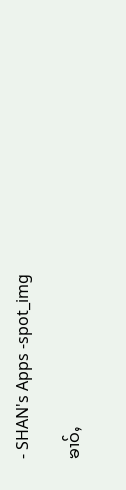- SHAN's Apps -spot_img

ၶၢဝ်ႇ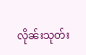လိုၼ်းသုတ်း